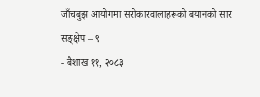जाँचबुझ आयोगमा सरोकारवालाहरूको बयानको सार सङ्क्षेप – ९
- बैशाख ११, २०८३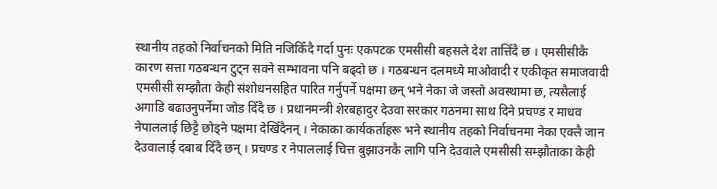स्थानीय तहको निर्वाचनको मिति नजिकिँदै गर्दा पुनः एकपटक एमसीसी बहसले देश तात्तिँदै छ । एमसीसीकै कारण सत्ता गठबन्धन टुट्न सक्ने सम्भावना पनि बढ्दो छ । गठबन्धन दलमध्ये माओवादी र एकीकृत समाजवादी एमसीसी सम्झौता केही संशोधनसहित पारित गर्नुपर्ने पक्षमा छन् भने नेका जे जस्तो अवस्थामा छ, त्यसैलाई अगाडि बढाउनुपर्नेमा जोड दिँदै छ । प्रधानमन्त्री शेरबहादुर देउवा सरकार गठनमा साथ दिने प्रचण्ड र माधव नेपाललाई छिट्टै छोड्ने पक्षमा देखिँदैनन् । नेकाका कार्यकर्ताहरू भने स्थानीय तहको निर्वाचनमा नेका एक्लै जान देउवालाई दबाब दिँदै छन् । प्रचण्ड र नेपाललाई चित्त बुझाउनकै लागि पनि देउवाले एमसीसी सम्झौताका केही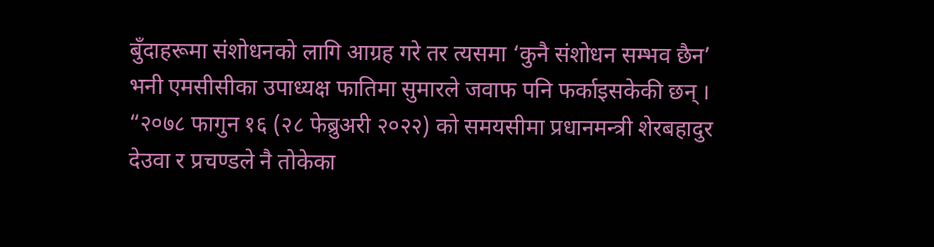बुँदाहरूमा संशोधनको लागि आग्रह गरे तर त्यसमा ‘कुनै संशोधन सम्भव छैन’ भनी एमसीसीका उपाध्यक्ष फातिमा सुमारले जवाफ पनि फर्काइसकेकी छन् ।
“२०७८ फागुन १६ (२८ फेब्रुअरी २०२२) को समयसीमा प्रधानमन्त्री शेरबहादुर देउवा र प्रचण्डले नै तोकेका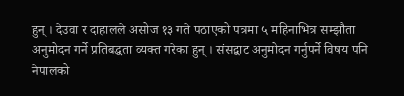हुन् । देउवा र दाहालले असोज १३ गते पठाएको पत्रमा ५ महिनाभित्र सम्झौता अनुमोदन गर्ने प्रतिबद्धता व्यक्त गरेका हुन् । संसद्बाट अनुमोदन गर्नुपर्ने विषय पनि नेपालको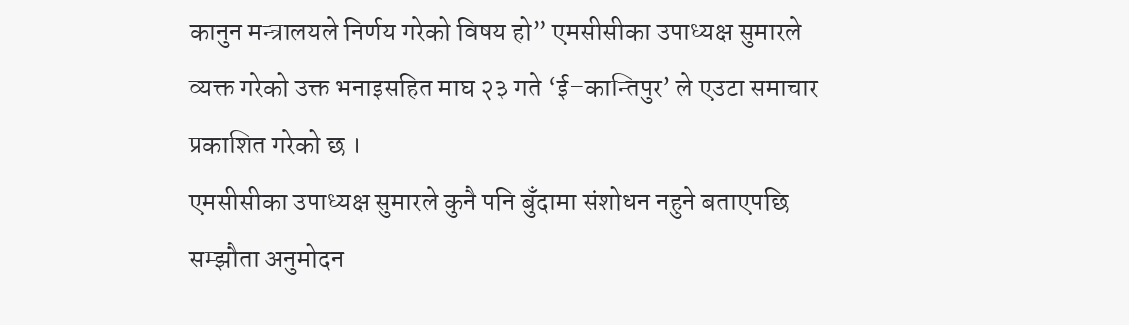कानुन मन्त्रालयले निर्णय गरेको विषय हो” एमसीसीका उपाध्यक्ष सुमारले व्यक्त गरेको उक्त भनाइसहित माघ २३ गते ‘ई–कान्तिपुर’ ले एउटा समाचार प्रकाशित गरेको छ ।
एमसीसीका उपाध्यक्ष सुमारले कुनै पनि बुँदामा संशोधन नहुने बताएपछि सम्झौता अनुमोदन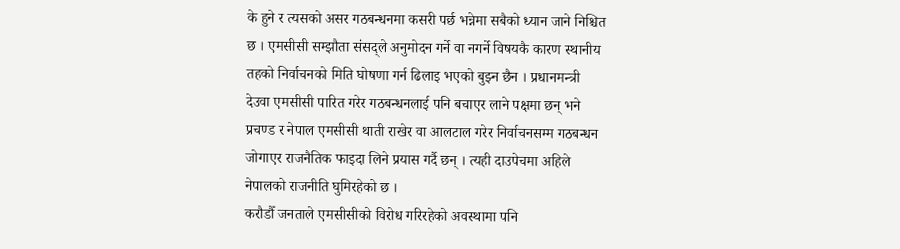के हुने र त्यसको असर गठबन्धनमा कसरी पर्छ भन्नेमा सबैको ध्यान जाने निश्चित छ । एमसीसी सम्झौता संसद्ले अनुमोदन गर्ने वा नगर्ने विषयकै कारण स्थानीय तहको निर्वाचनको मिति घोषणा गर्न ढिलाइ भएको बुझ्न छैन । प्रधानमन्त्री देउवा एमसीसी पारित गरेर गठबन्धनलाई पनि बचाएर लाने पक्षमा छन् भने प्रचण्ड र नेपाल एमसीसी थाती राखेर वा आलटाल गरेर निर्वाचनसम्म गठबन्धन जोगाएर राजनैतिक फाइदा लिने प्रयास गर्दै छन् । त्यही दाउपेचमा अहिले नेपालको राजनीति घुमिरहेको छ ।
करौडौँ जनताले एमसीसीको विरोध गरिरहेको अवस्थामा पनि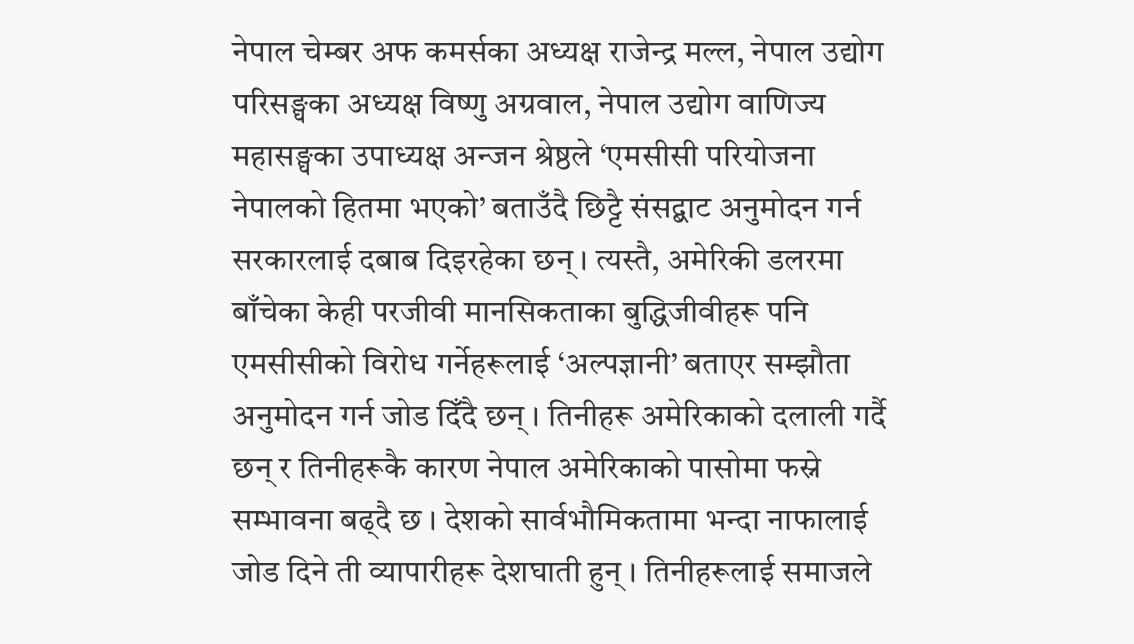नेपाल चेम्बर अफ कमर्सका अध्यक्ष राजेन्द्र मल्ल, नेपाल उद्योग परिसङ्घका अध्यक्ष विष्णु अग्रवाल, नेपाल उद्योग वाणिज्य महासङ्घका उपाध्यक्ष अन्जन श्रेष्ठले ‘एमसीसी परियोजना नेपालको हितमा भएको’ बताउँदै छिट्टै संसद्बाट अनुमोदन गर्न सरकारलाई दबाब दिइरहेका छन् । त्यस्तै, अमेरिकी डलरमा बाँचेका केही परजीवी मानसिकताका बुद्धिजीवीहरू पनि एमसीसीको विरोध गर्नेहरूलाई ‘अल्पज्ञानी’ बताएर सम्झौता अनुमोदन गर्न जोड दिँदै छन् । तिनीहरू अमेरिकाको दलाली गर्दै छन् र तिनीहरूकै कारण नेपाल अमेरिकाको पासोमा फस्ने सम्भावना बढ्दै छ । देशको सार्वभौमिकतामा भन्दा नाफालाई जोड दिने ती व्यापारीहरू देशघाती हुन् । तिनीहरूलाई समाजले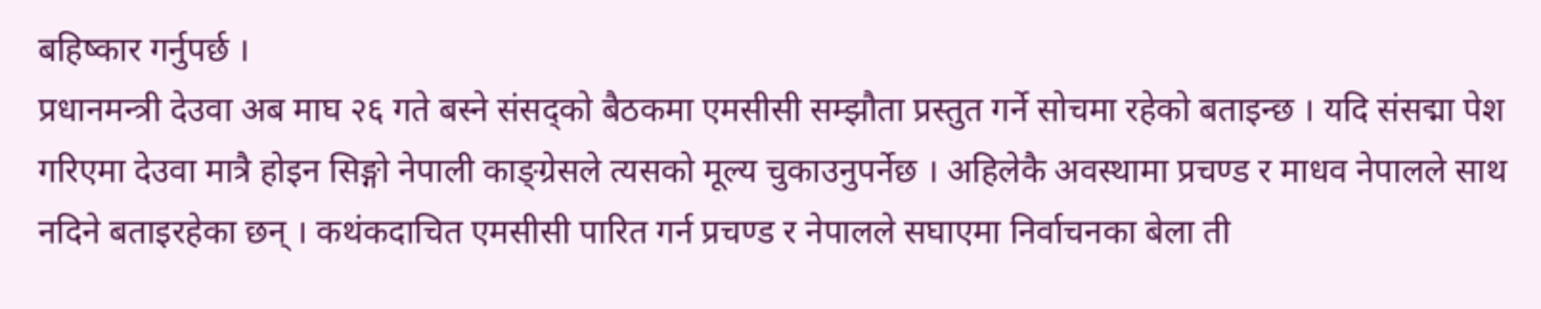बहिष्कार गर्नुपर्छ ।
प्रधानमन्त्री देउवा अब माघ २६ गते बस्ने संसद्को बैठकमा एमसीसी सम्झौता प्रस्तुत गर्ने सोचमा रहेको बताइन्छ । यदि संसद्मा पेश गरिएमा देउवा मात्रै होइन सिङ्गो नेपाली काङ्ग्रेसले त्यसको मूल्य चुकाउनुपर्नेछ । अहिलेकै अवस्थामा प्रचण्ड र माधव नेपालले साथ नदिने बताइरहेका छन् । कथंकदाचित एमसीसी पारित गर्न प्रचण्ड र नेपालले सघाएमा निर्वाचनका बेला ती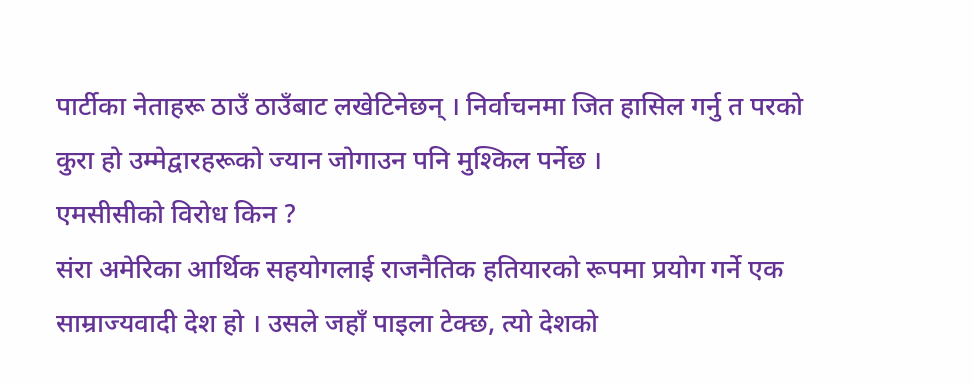पार्टीका नेताहरू ठाउँ ठाउँबाट लखेटिनेछन् । निर्वाचनमा जित हासिल गर्नु त परको कुरा हो उम्मेद्वारहरूको ज्यान जोगाउन पनि मुश्किल पर्नेछ ।
एमसीसीको विरोध किन ?
संरा अमेरिका आर्थिक सहयोगलाई राजनैतिक हतियारको रूपमा प्रयोग गर्ने एक साम्राज्यवादी देश हो । उसले जहाँ पाइला टेक्छ, त्यो देशको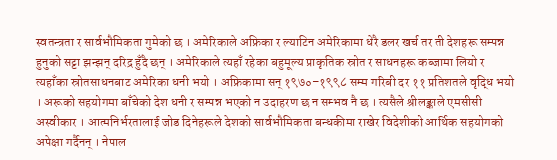स्वतन्त्रता र सार्वभौमिकता गुमेको छ । अमेरिकाले अफ्रिका र ल्याटिन अमेरिकामा धेरै डलर खर्च तर ती देशहरू सम्पन्न हुनुको सट्टा झन्झन् दरिद्र हुँदै छन् । अमेरिकाले त्यहाँ रहेका बहुमूल्य प्राकृतिक स्रोत र साधनहरू कब्जामा लियो र त्यहाँका स्रोतसाधनबाट अमेरिका धनी भयो । अफ्रिकामा सन् १९७०–१९९८ सम्म गरिबी दर ११ प्रतिशतले वृद्धि भयो । अरूको सहयोगमा बाँचेको देश धनी र सम्पन्न भएको न उदाहरण छ न सम्भव नै छ । त्यसैले श्रीलङ्काले एमसीसी अस्वीकार । आत्मनिर्भरतालाई जोड दिनेहरूले देशको सार्वभौमिकता बन्धकीमा राखेर विदेशीको आर्थिक सहयोगको अपेक्षा गर्दैनन् । नेपाल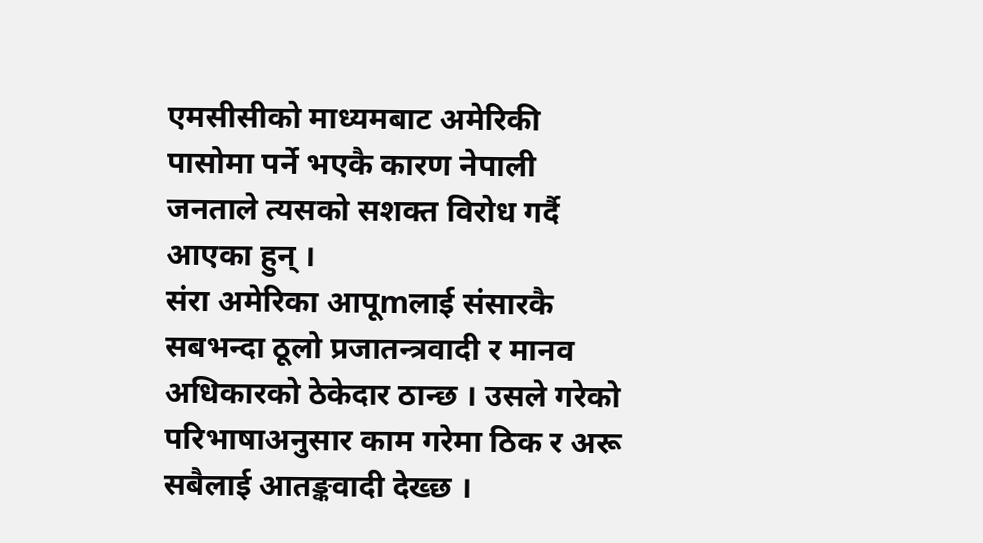एमसीसीको माध्यमबाट अमेरिकी पासोमा पर्ने भएकै कारण नेपाली जनताले त्यसको सशक्त विरोध गर्दै आएका हुन् ।
संरा अमेरिका आपूmलाई संसारकै सबभन्दा ठूलो प्रजातन्त्रवादी र मानव अधिकारको ठेकेदार ठान्छ । उसले गरेको परिभाषाअनुसार काम गरेमा ठिक र अरू सबैलाई आतङ्कवादी देख्छ ।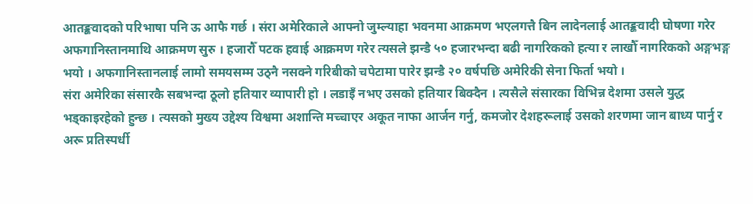आतङ्कवादको परिभाषा पनि ऊ आफै गर्छ । संरा अमेरिकाले आफ्नो जुम्ल्याहा भवनमा आक्रमण भएलगत्तै बिन लादेनलाई आतङ्कवादी घोषणा गरेर अफगानिस्तानमाथि आक्रमण सुरु । हजारौँ पटक हवाई आक्रमण गरेर त्यसले झन्डै ५० हजारभन्दा बढी नागरिकको हत्या र लाखौँ नागरिकको अङ्गभङ्ग भयो । अफगानिस्तानलाई लामो समयसम्म उठ्नै नसक्ने गरिबीको चपेटामा पारेर झन्डै २० वर्षपछि अमेरिकी सेना फिर्ता भयो ।
संरा अमेरिका संसारकै सबभन्दा ठूलो हतियार व्यापारी हो । लडाइँ नभए उसको हतियार बिक्दैन । त्यसैले संसारका विभिन्न देशमा उसले युद्ध भड्काइरहेको हुन्छ । त्यसको मुख्य उद्देश्य विश्वमा अशान्ति मच्चाएर अकूत नाफा आर्जन गर्नु, कमजोर देशहरूलाई उसको शरणमा जान बाध्य पार्नु र अरू प्रतिस्पर्धी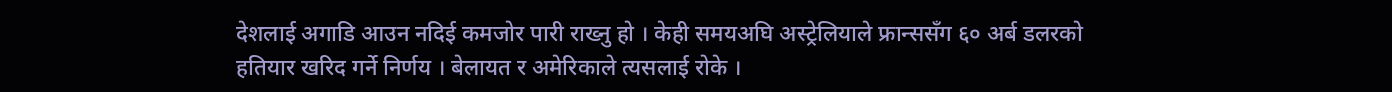देशलाई अगाडि आउन नदिई कमजोर पारी राख्नु हो । केही समयअघि अस्ट्रेलियाले फ्रान्ससँग ६० अर्ब डलरको हतियार खरिद गर्ने निर्णय । बेलायत र अमेरिकाले त्यसलाई रोके ।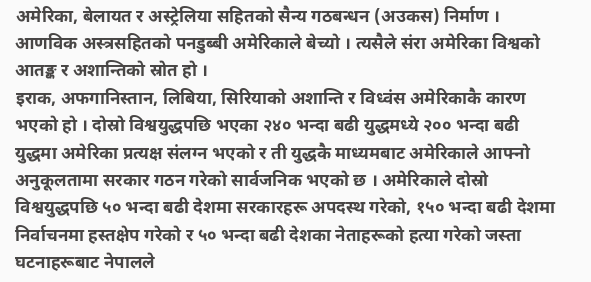अमेरिका, बेलायत र अस्ट्रेलिया सहितको सैन्य गठबन्धन (अउकस) निर्माण । आणविक अस्त्रसहितको पनडुब्बी अमेरिकाले बेच्यो । त्यसैले संरा अमेरिका विश्वको आतङ्क र अशान्तिको स्रोत हो ।
इराक, अफगानिस्तान, लिबिया, सिरियाको अशान्ति र विध्वंस अमेरिकाकै कारण भएको हो । दोस्रो विश्वयुद्धपछि भएका २४० भन्दा बढी युद्धमध्ये २०० भन्दा बढी युद्धमा अमेरिका प्रत्यक्ष संलग्न भएको र ती युद्धकै माध्यमबाट अमेरिकाले आफ्नो अनुकूलतामा सरकार गठन गरेको सार्वजनिक भएको छ । अमेरिकाले दोस्रो विश्वयुद्धपछि ५० भन्दा बढी देशमा सरकारहरू अपदस्थ गरेको, १५० भन्दा बढी देशमा निर्वाचनमा हस्तक्षेप गरेको र ५० भन्दा बढी देशका नेताहरूको हत्या गरेको जस्ता घटनाहरूबाट नेपालले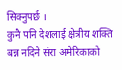सिक्नुपर्छ ।
कुनै पनि देशलाई क्षेत्रीय शक्ति बन्न नदिने संरा अमेरिकाको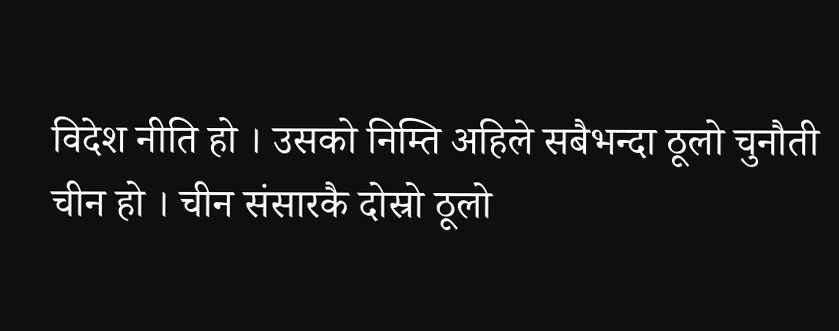विदेश नीति हो । उसको निम्ति अहिले सबैभन्दा ठूलो चुनौती चीन हो । चीन संसारकै दोस्रो ठूलो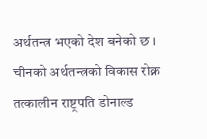अर्थतन्त्र भएको देश बनेको छ । चीनको अर्थतन्त्रको विकास रोक्न तत्कालीन राष्ट्रपति डोनाल्ड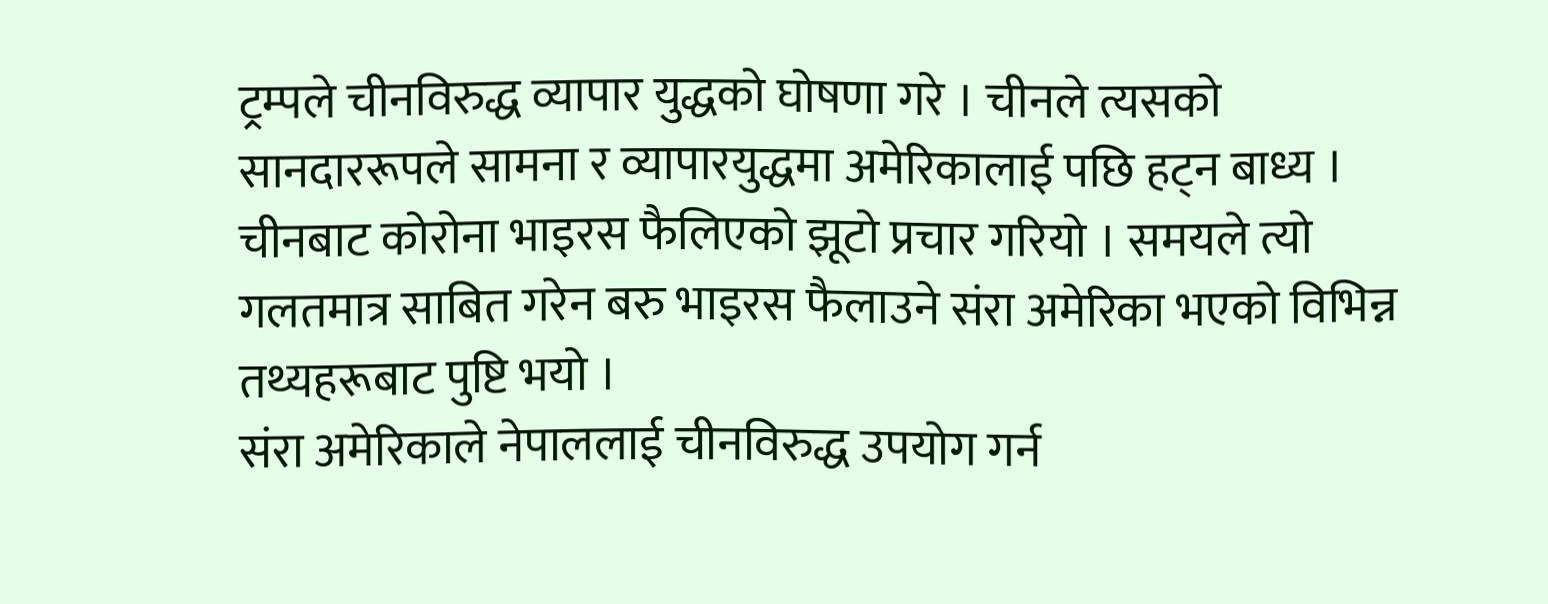ट्रम्पले चीनविरुद्ध व्यापार युद्धको घोषणा गरे । चीनले त्यसको सानदाररूपले सामना र व्यापारयुद्धमा अमेरिकालाई पछि हट्न बाध्य । चीनबाट कोरोना भाइरस फैलिएको झूटो प्रचार गरियो । समयले त्यो गलतमात्र साबित गरेन बरु भाइरस फैलाउने संरा अमेरिका भएको विभिन्न तथ्यहरूबाट पुष्टि भयो ।
संरा अमेरिकाले नेपाललाई चीनविरुद्ध उपयोग गर्न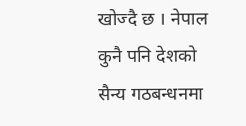खोज्दै छ । नेपाल कुनै पनि देशको सैन्य गठबन्धनमा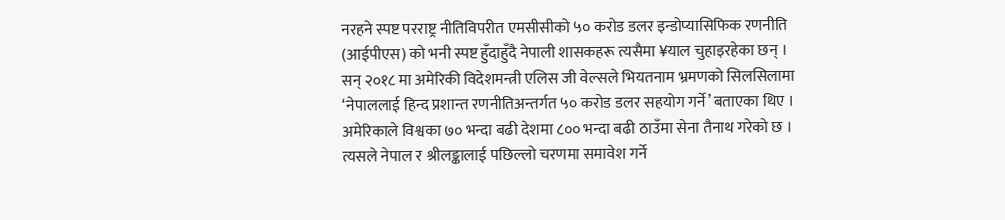नरहने स्पष्ट परराष्ट्र नीतिविपरीत एमसीसीको ५० करोड डलर इन्डोप्यासिफिक रणनीति (आईपीएस) को भनी स्पष्ट हुँदाहुँदै नेपाली शासकहरू त्यसैमा ¥याल चुहाइरहेका छन् । सन् २०१८ मा अमेरिकी विदेशमन्त्री एलिस जी वेल्सले भियतनाम भ्रमणको सिलसिलामा ‘नेपाललाई हिन्द प्रशान्त रणनीतिअन्तर्गत ५० करोड डलर सहयोग गर्ने’ बताएका थिए । अमेरिकाले विश्वका ७० भन्दा बढी देशमा ८०० भन्दा बढी ठाउँमा सेना तैनाथ गरेको छ । त्यसले नेपाल र श्रीलङ्कालाई पछिल्लो चरणमा समावेश गर्ने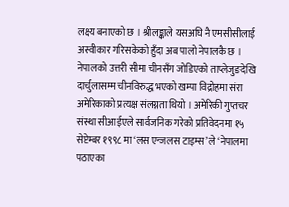लक्ष्य बनाएको छ । श्रीलङ्काले यसअघि नै एमसीसीलाई अस्वीकार गरिसकेको हुँदा अब पालो नेपालकै छ ।
नेपालको उत्तरी सीमा चीनसँग जोडिएको ताप्लेजुङदेखि दार्चुलासम्म चीनविरुद्ध भएको खम्पा विद्रोहमा संरा अमेरिकाको प्रत्यक्ष संलग्नता थियो । अमेरिकी गुप्तचर संस्था सीआईएले सार्वजनिक गरेको प्रतिवेदनमा १५ सेप्टेम्बर १९९८ मा ‘लस एन्जलस टाइम्स’ ले ‘नेपालमा पठाएका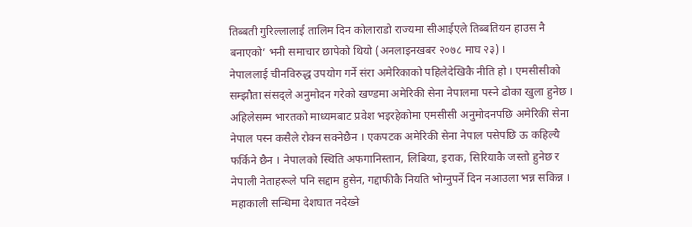तिब्बती गुरिल्लालाई तालिम दिन कोलाराडो राज्यमा सीआईएले तिब्बतियन हाउस नै बनाएको’ भनी समाचार छापेको थियो (अनलाइनखबर २०७८ माघ २३) ।
नेपाललाई चीनविरुद्ध उपयोग गर्ने संरा अमेरिकाको पहिलेदेखिकै नीति हो । एमसीसीको सम्झौता संसद्ले अनुमोदन गरेको खण्डमा अमेरिकी सेना नेपालमा पस्ने ढोका खुला हुनेछ । अहिलेसम्म भारतको माध्यमबाट प्रवेश भइरहेकोमा एमसीसी अनुमोदनपछि अमेरिकी सेना नेपाल पस्न कसैले रोक्न सक्नेछैन । एकपटक अमेरिकी सेना नेपाल पसेपछि ऊ कहिल्यै फर्किने छैन । नेपालको स्थिति अफगानिस्तान, लिबिया, इराक, सिरियाकै जस्तो हुनेछ र नेपाली नेताहरूले पनि सद्दाम हुसेन, गद्दाफीकै नियति भोग्नुपर्ने दिन नआउला भन्न सकिन्न ।
महाकाली सन्धिमा देशघात नदेख्ने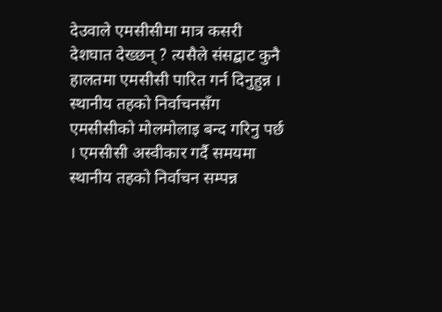देउवाले एमसीसीमा मात्र कसरी देशघात देख्छन् ? त्यसैले संसद्बाट कुनै हालतमा एमसीसी पारित गर्न दिनुहुन्न । स्थानीय तहको निर्वाचनसँग एमसीसीको मोलमोलाइ बन्द गरिनु पर्छ । एमसीसी अस्वीकार गर्दै समयमा स्थानीय तहको निर्वाचन सम्पन्न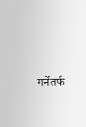गर्नेतर्फ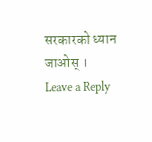सरकारको ध्यान जाओस् ।
Leave a Reply